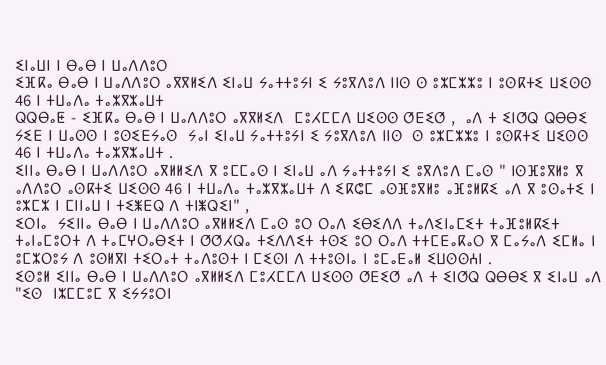ⵉⵏⴰⵡⵏ ⵏ ⴱⴰⴱ ⵏ ⵡⴰⴷⴷⵓⵔ
ⵉⴼⴽⴰ ⴱⴰⴱ ⵏ ⵡⴰⴷⴷⵓⵔ ⴰⴳⴳⵍⵉⴷ ⵉⵏⴰⵡ ⵢⴰⵜⵜⵓⵢⵏ ⵉ ⵢⵓⴳⴷⵓⴷ ⵏⵏⵙ ⵙ ⵓⵣⵎⵣⵣⵓ ⵏ ⵓⵙⴽⵜⵉ ⵡⵉⵙⵙ 46 ⵏ ⵜⵡⴰⴷⴰ ⵜⴰⵣⴳⵣⴰⵡⵜ
ⵕⵕⴱⴰⵟ - ⵉⴼⴽⴰ ⴱⴰⴱ ⵏ ⵡⴰⴷⴷⵓⵔ ⴰⴳⴳⵍⵉⴷ  ⵎⵓⵃⵎⵎⴷ ⵡⵉⵙⵙ ⵚⴹⵉⵚ ,  ⴰⴷ ⵜ ⵉⵏⵚⵕ ⵕⴱⴱⵉ  ⵢⵉⴹ ⵏ ⵡⴰⵙⵙ ⵏ ⵓⵙⵉⴹⵢⴰⵙ  ⵢⴰⵏ ⵉⵏⴰⵡ ⵢⴰⵜⵜⵓⵢⵏ ⵉ ⵢⵓⴳⴷⵓⴷ ⵏⵏⵙ  ⵙ ⵓⵣⵎⵣⵣⵓ ⵏ ⵓⵙⴽⵜⵉ ⵡⵉⵙⵙ 46 ⵏ ⵜⵡⴰⴷⴰ ⵜⴰⵣⴳⵣⴰⵡⵜ .
ⵉⵏⵏⴰ ⴱⴰⴱ ⵏ ⵡⴰⴷⴷⵓⵔ ⴰⴳⵍⵍⵉⴷ ⴳ ⵓⵎⵎⴰⵙ ⵏ ⵉⵏⴰⵡ ⴰⴷ ⵢⴰⵜⵜⵓⵢⵏ ⵉ ⵓⴳⴷⵓⴷ ⵎⴰⵙ " ⵏⵙⴼⵓⴳⵍⵓ ⴳ ⴰⴷⴷⵓⵔ ⴰⵙⴽⵜⵉ ⵡⵉⵙⵙ 46 ⵏ ⵜⵡⴰⴷⴰ ⵜⴰⵣⴳⵣⴰⵡⵜ ⴷ ⵉⴽⵛⵎ ⴰⵙⴼⵓⴳⵍⵓ ⴰⴼⵓⵍⴽⵉ ⴰⴷ ⴳ ⵓⵙⴰⵜⵉ ⵏ ⵓⵣⵎⵣ ⵏ ⵎⵏⵏⴰⵡ ⵏ ⵜⵉⵥⴹⵕ ⴷ ⵜⵏⵥⵕⵉⵏ" ,
ⵉⵔⵏⴰ  ⵢⵉⵏⵏⴰ ⴱⴰⴱ ⵏ ⵡⴰⴷⴷⵓⵔ ⴰⴳⵍⵍⵉⴷ ⵎⴰⵙ ⵓⵔ ⵔⴰⴷ ⵉⴱⵉⴷⴷ ⵜⴰⴷⵉⵏⴰⵎⵉⵜ ⵜⴰⴼⵓⵍⴽⵉⵜ ⵜⴰⵏⴰⵎⵓⵔⵜ ⴷ ⵜⴰⵎⵖⵔⴰⴱⵉⵜ ⵏ ⵚⵚⵃⵕⴰ ⵜⵉⴷⴷⵉⵜ ⵜⵙⵉ ⵓⵔ ⵔⴰⴷ ⵜⵜⵎⴹⴰⴽⴰⵔ ⴳ ⵎⴰⵢⴰⴷ ⵉⵎⵍⴰ ⵏ ⵓⵎⵣⵔⵓⵢ ⴷ ⵓⵙⵍⴳⵏ ⵜⵉⵔⴰⵜ ⵜⴰⴷⵓⵙⵜ ⵏ ⵎⵉⵙⵏ ⴷ ⵜⵜⵓⵙⵏⴰ ⵏ ⵓⵎⴰⴹⴰⵍ ⵉⵡⵙⵙⵄⵏ .
ⵉⵙⵓⵍ ⵉⵏⵏⴰ ⴱⴰⴱ ⵏ ⵡⴰⴷⴷⵓⵔ ⴰⴳⵍⵍⵉⴷ ⵎⵓⵃⵎⵎⴷ ⵡⵉⵙⵙ ⵚⴹⵉⵚ ⴰⴷ ⵜ ⵉⵏⵚⵕ ⵕⴱⴱⵉ ⴳ ⵉⵏⴰⵡ ⴰⴷ "ⵉⵙ  ⵏⵣⵎⵎⵓⵎ ⴳ ⵉⵢⵢⵓⵔⵏ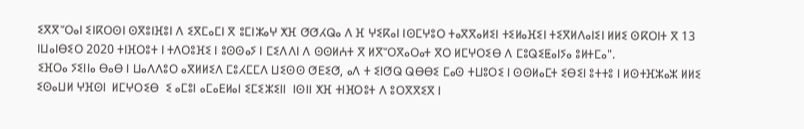ⵉⴳⴳⵯⵔⴰⵏ ⵉⵏⴽⵔⵙⵏ ⵙⴳⵓⵏⴼⵓⵏ ⴷ ⵉⴳⵎⴰⵎⵏ ⴳ ⵓⵎⵏⵣⴰⵖ ⵅⴼ ⵚⵚⵃⵕⴰ ⴷ ⴼ ⵖⵉⴽⴰⵏ ⵏⵙⵎⵖⵓⵔ ⵜⴰⴳⴳⴰⵍⵉⵏ ⵜⵉⵍⴰⴼⵉⵏ ⵜⵉⴳⵍⴷⴰⵏⵉⵏ ⵍⵍⵉ ⵙⴽⵔⵏⵜ ⴳ 13 ⵏⵡⴰⵏⴱⵉⵔ 2020 ⵜⵏⴼⵔⵓⵜ ⵏ ⵜⴷⵔⵓⴼⵉ ⵏ ⵓⵙⵙⴰⵢ ⵏ ⵎⵉⴷⴷⵏ ⴷ ⵙⵙⵍⵄⵜ ⴳ ⵍⴳⵯⵔⴳⴰⵔⴰⵜ ⴳⵔ ⵍⵎⵖⵔⵉⴱ ⴷ ⵎⵓⵕⵉⵟⴰⵏⵢⴰ ⵓⵍⵜⵎⴰ".
ⵉⴼⵔⴰ ⵢⵉⵏⵏⴰ ⴱⴰⴱ ⵏ ⵡⴰⴷⴷⵓⵔ ⴰⴳⵍⵍⵉⴷ ⵎⵓⵃⵎⵎⴷ ⵡⵉⵙⵙ ⵚⴹⵉⵚ, ⴰⴷ ⵜ ⵉⵏⵚⵕ ⵕⴱⴱⵉ ⵎⴰⵙ ⵜⵡⵓⵔⵉ ⵏ ⵙⵙⵍⴰⵎⵜ ⵉⴱⵉⵏ ⵓⵜⵜⵓ ⵏ ⵍⵙⵜⴼⵣⴰⵣ ⵍⵍⵉ ⵉⵙⴰⵡⵍ ⵖⴼⵙⵏ  ⵍⵎⵖⵔⵉⴱ  ⵉ ⴰⵎⵓⵏ ⴰⵎⴰⴹⵍⴰⵏ ⵉⵎⵉⵣⵉⵏⵏ  ⵏⵙⵏⵏ ⵅⴼ ⵜⵏⴼⵔⵓⵜ ⴷ ⵓⵔⴳⴳⵉⴳ ⵏ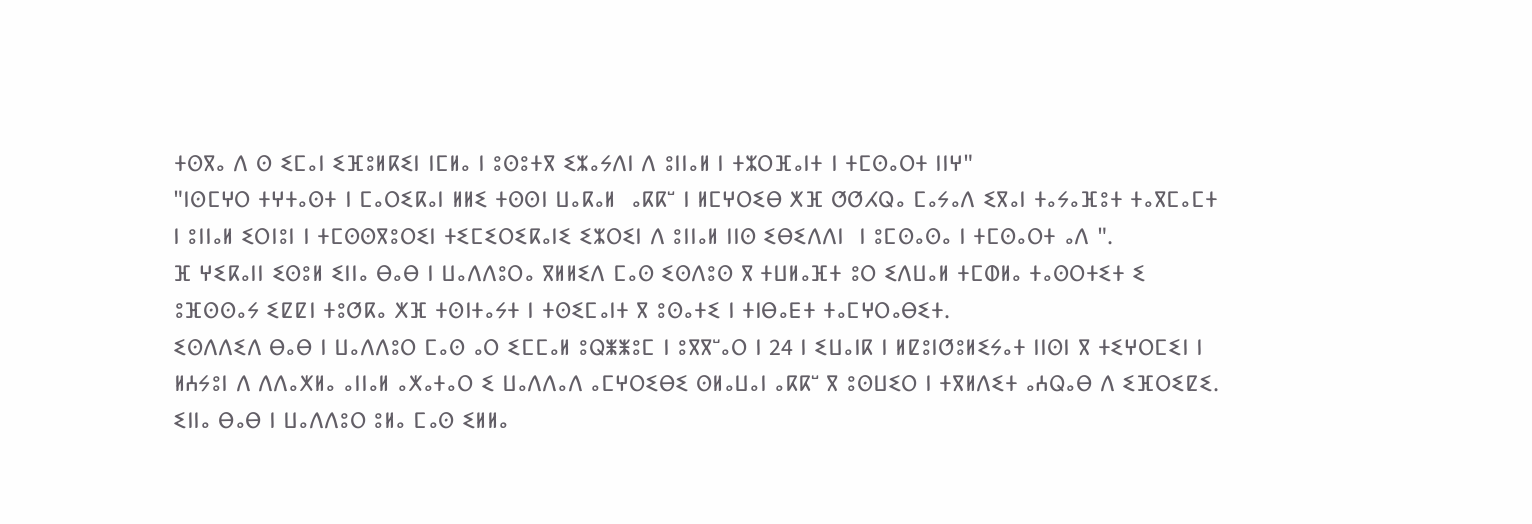ⵜⵙⴳⴰ ⴷ ⵙ ⵉⵎⴰⵏ ⵉⴼⵓⵍⴽⵉⵏ ⵏⵎⵍⴰ ⵏ ⵓⵙⵓⵜⴳ ⵉⵣⴰⵢⴷⵏ ⴷ ⵓⵏⵏⴰⵍ ⵏ ⵜⵣⵔⴼⴰⵏⵜ ⵏ ⵜⵎⵙⴰⵔⵜ ⵏⵏⵖ"
"ⵏⵙⵎⵖⵔ ⵜⵖⵜⴰⵙⵜ ⵏ ⵎⴰⵔⵉⴽⴰⵏ ⵍⵍⵉ ⵜⵙⵙⵏ ⵡⴰⴽⴰⵍ  ⴰⴽⴽⵯ ⵏ ⵍⵎⵖⵔⵉⴱ ⵅⴼ ⵚⵚⵃⵕⴰ ⵎⴰⵢⴰⴷ ⵉⴳⴰⵏ ⵜⴰⵢⴰⴼⵓⵜ ⵜⴰⴳⵎⴰⵎⵜ  ⵏ ⵓⵏⵏⴰⵍ ⵉⵔⵏⵓⵏ ⵏ ⵜⵎⵙⵙⴳⵓⵔⵉⵏ ⵜⵉⵎⵉⵔⵉⴽⴰⵏⵉ ⵉⵣⵔⵉⵏ ⴷ ⵓⵏⵏⴰⵍ ⵏⵏⵙ ⵉⴱⵉⴷⴷⵏ  ⵏ ⵓⵎⵙⴰⵙⴰ ⵏ ⵜⵎⵙⴰⵔⵜ ⴰⴷ ".
ⴼ ⵖⵉⴽⴰⵏⵏ ⵉⵙⵓⵍ ⵉⵏⵏⴰ ⴱⴰⴱ ⵏ ⵡⴰⴷⴷⵓⵔⴰ ⴳⵍⵍⵉⴷ ⵎⴰⵙ ⵉⵙⴷⵓⵙ ⴳ ⵜⵡⵍⴰⴼⵜ ⵓⵔ ⵉⴷⵡⴰⵍ ⵜⵎⵀⵍⴰ ⵜⴰⵙⵔⵜⵉⵜ ⵉ ⵓⴼⵙⵙⴰⵢ ⵉⵇⵇⵏ ⵜⵓⵚⴽⴰ ⵅⴼ ⵜⵙⵏⵜⴰⵢⵜ ⵏ ⵜⵙⵉⵎⴰⵏⵜ ⴳ ⵓⵙⴰⵜⵉ ⵏ ⵜⵏⴱⴰⴹⵜ ⵜⴰⵎⵖⵔⴰⴱⵉⵜ.
ⵉⵙⴷⴷⵉⴷ ⴱⴰⴱ ⵏ ⵡⴰⴷⴷⵓⵔ ⵎⴰⵙ ⴰⵔ ⵉⵎⵎⴰⵍ ⵓⵕⵥⵥⵓⵎ ⵏ ⵓⴳⴳⵯⴰⵔ ⵏ 24 ⵏ ⵉⵡⴰⵏⴽ ⵏ ⵍⵇⵓⵏⵚⵓⵍⵉⵢⴰⵜ ⵏⵏⵙⵏ ⴳ ⵜⵉⵖⵔⵎⵉⵏ ⵏ ⵍⵄⵢⵓⵏ ⴷ ⴷⴷⴰⵅⵍⴰ ⴰⵏⵏⴰⵍ ⴰⵅⴰⵜⴰⵔ ⵉ ⵡⴰⴷⴷⴰⴷ ⴰⵎⵖⵔⵉⴱⵉ ⵙⵍⴰⵡⴰⵏ ⴰⴽⴽⵯ ⴳ ⵓⵙⵡⵉⵔ ⵏ ⵜⴳⵍⴷⵉⵜ ⴰⵄⵕⴰⴱ ⴷ ⵉⴼⵔⵉⵇⵉ.
ⵉⵏⵏⴰ ⴱⴰⴱ ⵏ ⵡⴰⴷⴷⵓⵔ ⵓⵍⴰ ⵎⴰⵙ ⵉⵍⵍⴰ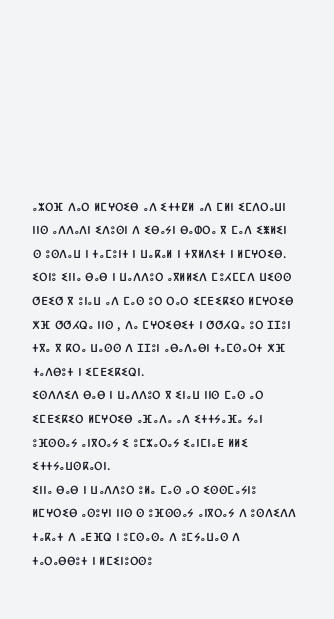ⴰⵣⵔⴼ ⴷⴰⵔ ⵍⵎⵖⵔⵉⴱ ⴰⴷ ⵉⵜⵜⵇⵍ ⴰⴷ ⵎⵍⵏ ⵉⵎⴷⵔⴰⵡⵏ ⵏⵏⵙ ⴰⴷⴷⴰⴷⵏ ⵉⴷⵓⵙⵏ ⴷ ⵉⴱⴰⵢⵏ ⴱⴰⵀⵔⴰ ⴳ ⵎⴰⴷ ⵉⵥⵍⵉⵏ ⵙ ⵓⵙⴷⴰⵡ ⵏ ⵜⴰⵎⵓⵏⵜ ⵏ ⵡⴰⴽⴰⵍ ⵏ ⵜⴳⵍⴷⵉⵜ ⵏ ⵍⵎⵖⵔⵉⴱ.
ⵉⵔⵏⵓ ⵉⵏⵏⴰ ⴱⴰⴱ ⵏ ⵡⴰⴷⴷⵓⵔ ⴰⴳⵍⵍⵉⴷ ⵎⵓⵃⵎⵎⴷ ⵡⵉⵙⵙ ⵚⴹⵉⵚ ⴳ ⵓⵏⴰⵡ ⴰⴷ ⵎⴰⵙ ⵓⵔ ⵔⴰⵔ ⵉⵎⴹⵉⴽⵉⵔ ⵍⵎⵖⵔⵉⴱ ⵅⴼ ⵚⵚⵃⵕⴰ ⵏⵏⵙ , ⴷⴰ ⵎⵖⵔⵉⴱⵉⵜ ⵏ ⵚⵚⵃⵕⴰ ⵓⵔ ⵊⵊⵓⵏ ⵜⴳⴰ ⴳ ⴽⵔⴰ ⵡⴰⵙⵙ ⴷ ⵊⵊⵓⵏ ⴰⴱⴰⴷⴰⴱⵏ ⵜⴰⵎⵙⴰⵔⵜ ⵅⴼ ⵜⴰⴷⴱⵓⵜ ⵏ ⵉⵎⴹⵉⴽⵉⵕⵏ.
ⵉⵙⴷⴷⵉⴷ ⴱⴰⴱ ⵏ ⵡⴰⴷⴷⵓⵔ ⴳ ⵉⵏⴰⵡ ⵏⵏⵙ ⵎⴰⵙ ⴰⵔ ⵉⵎⴹⵉⴽⵉⵔ ⵍⵎⵖⵔⵉⴱ ⴰⴼⴰⴷⴰ ⴰⴷ ⵉⵜⵜⵢⴰⴼⴰ ⵢⴰⵏ ⵓⴼⵙⵙⴰⵢ ⴰⵏⴳⵔⴰⵢ ⵉ ⵓⵎⵣⴰⵔⴰⵢ ⵉⴰⵏⵎⵏⴰⴹ ⵍⵍⵉ ⵉⵜⵜⵢⴰⵡⵙⴽⴰⵔⵏ.
ⵉⵏⵏⴰ ⴱⴰⴱ ⵏ ⵡⴰⴷⴷⵓⵔ ⵓⵍⴰ ⵎⴰⵙ ⴰⵔ ⵉⵙⵙⵎⴰⵢⵏⵓ ⵍⵎⵖⵔⵉⴱ ⴰⵙⵓⵖⵏ ⵏⵏⵙ ⵙ ⵓⴼⵙⵙⴰⵢ ⴰⵏⴳⵔⴰⵢ ⴷ ⵓⵙⴷⵉⴷⴷ ⵜⴰⴽⴰⵜ ⴷ ⴰⴹⴼⵕ ⵏ ⵓⵎⵙⴰⵙⴰ ⴷ ⵓⵎⵢⴰⵡⴰⵙ ⴷ ⵜⴰⵔⴰⴱⴱⵓⵜ ⵏ ⵍⵎⵉⵏⵓⵔⵙⵓ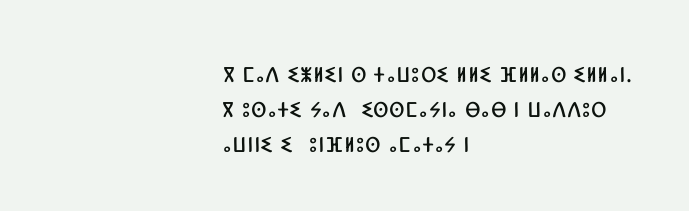ⴳ ⵎⴰⴷ ⵉⵥⵍⵉⵏ ⵙ ⵜⴰⵡⵓⵔⵉ ⵍⵍⵉ ⴼⵍⵍⴰⵙ ⵉⵍⵍⴰⵏ.
ⴳ ⵓⵙⴰⵜⵉ ⵢⴰⴷ  ⵉⵙⵙⵎⴰⵢⵏⴰ ⴱⴰⴱ ⵏ ⵡⴰⴷⴷⵓⵔ ⴰⵡⵏⵏⵉ ⵉ  ⵓⵏⴼⵍⵓⵙ ⴰⵎⴰⵜⴰⵢ ⵏ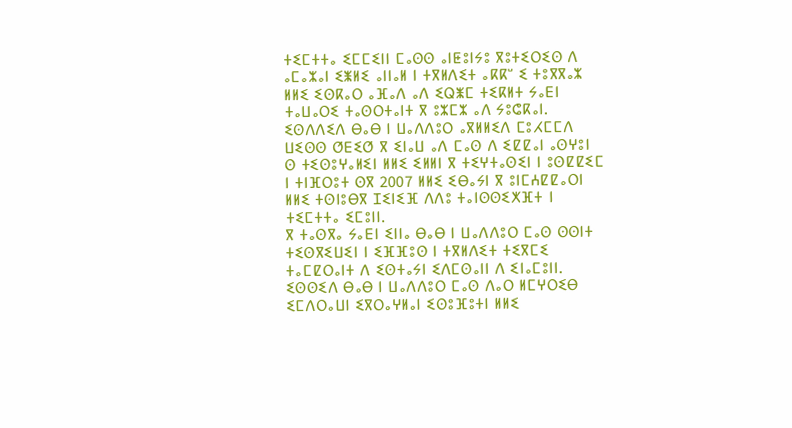ⵜⵉⵎⵜⵜⴰ ⵉⵎⵎⵉⵏⵏ ⵎⴰⵙⵙ ⴰⵏⵟⵓⵏⵢⵓ ⴳⵓⵜⵉⵔⵉⵙ ⴷ ⴰⵎⴰⵣⴰⵏ ⵉⵥⵍⵉ ⴰⵏⵏⴰⵍ ⵏ ⵜⴳⵍⴷⵉⵜ ⴰⴽⴽⵯ ⵉ ⵜⵓⴳⴳⴰⵣ ⵍⵍⵉ ⵉⵙⴽⴰⵔ ⴰⴼⴰⴷ ⴰⴷ ⵉⵕⵥⵎ ⵜⵉⴽⵍⵜ ⵢⴰⴹⵏ ⵜⴰⵡⴰⵔⵉ ⵜⴰⵙⵔⵜⴰⵏⵜ ⴳ ⵓⵣⵎⵣ ⴰⴷ ⵢⵓⵛⴽⴰⵏ.
ⵉⵙⴷⴷⵉⴷ ⴱⴰⴱ ⵏ ⵡⴰⴷⴷⵓⵔ ⴰⴳⵍⵍⵉⴷ ⵎⵓⵃⵎⵎⴷ ⵡⵉⵙⵙ ⵚⴹⵉⵚ ⴳ ⵉⵏⴰⵡ ⴰⴷ ⵎⴰⵙ ⴷ ⵉⵇⵇⴰⵏ ⴰⵙⵖⵓⵏ ⵙ ⵜⵉⵙⵓⵖⴰⵍⵉⵏ ⵍⵍⵉ ⵉⵍⵍⵏ ⴳ ⵜⵉⵖⵜⴰⵙⵉⵏ ⵏ ⵓⵙⵇⵇⵉⵎ ⵏ ⵜⵏⴼⵔⵓⵜ ⵙⴳ 2007 ⵍⵍⵉ ⵉⴱⴰⵢⵏ ⴳ ⵓⵏⵎⵄⵇⵇⴰⵔⵏ ⵍⵍⵉ ⵜⵙⵏⵓⴱⴳ ⵊⵉⵏⵉⴼ ⴷⴷⵓ ⵜⴰⵏⵙⵙⵉⵅⴼⵜ ⵏ ⵜⵉⵎⵜⵜⴰ ⵉⵎⵓⵏⵏ.
ⴳ ⵜⴰⵙⴳⴰ ⵢⴰⴹⵏ ⵉⵏⵏⴰ ⴱⴰⴱ ⵏ ⵡⴰⴷⴷⵓⵔ ⵎⴰⵙ ⵙⵙⵏⵜ ⵜⵉⵙⴳⵉⵡⵉⵏ ⵏ ⵉⴼⴼⵓⵙ ⵏ ⵜⴳⵍⴷⵉⵜ ⵜⵉⴳⵎⵉ ⵜⴰⵎⵇⵔⴰⵏⵜ ⴷ ⵉⵙⵜⴰⵢⵏ ⵉⴷⵎⵙⴰⵏⵏ ⴷ ⵉⵏⴰⵎⵓⵏⵏ.
ⵉⵙⵙⵉⴷ ⴱⴰⴱ ⵏ ⵡⴰⴷⴷⵓⵔ ⵎⴰⵙ ⴷⴰⵔ ⵍⵎⵖⵔⵉⴱ ⵉⵎⴷⵔⴰⵡⵏ ⵉⴳⵔⴰⵖⵍⴰⵏ ⵉⵙⵓⴼⵓⵜⵏ ⵍⵍⵉ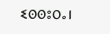ⵉⵙⵙⵓⵔⴰⵏ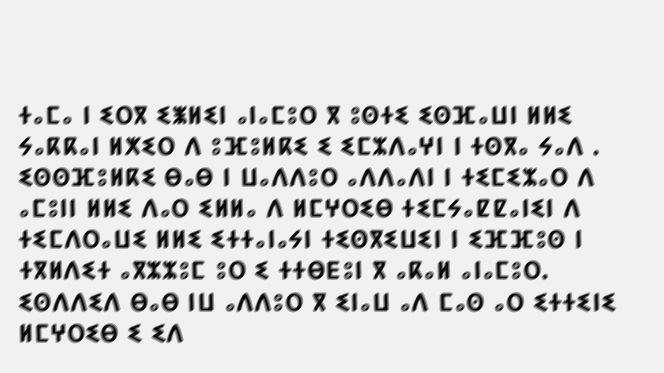ⵜⴰⵎⴰ ⵏ ⵉⵔⴳ ⵉⵥⵍⵉⵏ ⴰⵏⴰⵎⵓⵔ ⴳ ⵓⵙⵜⵉ ⵉⵙⴼⴰⵡⵏ ⵍⵍⵉ ⵢⴰⴽⴽⴰⵏ ⵍⵅⵉⵔ ⴷ ⵓⴼⵓⵍⴽⵉ ⵉ ⵉⵎⵣⴷⴰⵖⵏ ⵏ ⵜⵙⴳⴰ ⵢⴰⴷ .
ⵉⵙⵙⴼⵓⵍⴽⵉ ⴱⴰⴱ ⵏ ⵡⴰⴷⴷⵓⵔ ⴰⴷⴷⴰⴷⵏ ⵏ ⵜⵉⵎⵉⵣⴰⵔ ⴷ ⴰⵎⵓⵏⵏ ⵍⵍⵉ ⴷⴰⵔ ⵉⵍⵍⴰ ⴷ ⵍⵎⵖⵔⵉⴱ ⵜⵉⵎⵢⴰⵇⵇⴰⵏⵉⵏ ⴷ ⵜⵉⵎⴷⵔⴰⵡⵉ ⵍⵍⵉ ⵉⵜⵜⴰⵏⴰⵢⵏ ⵜⵉⵙⴳⵉⵡⵉⵏ ⵏ ⵉⴼⴼⵓⵙ ⵏ ⵜⴳⵍⴷⵉⵜ ⴰⴳⵣⵣⵓⵎ ⵓⵔ ⵉ ⵜⵜⴱⴹⵓⵏ ⴳ ⴰⴽⴰⵍ ⴰⵏⴰⵎⵓⵔ.
ⵉⵙⴷⴷⵉⴷ ⴱⴰⴱ ⵏⵡ ⴰⴷⴷⵓⵔ ⴳ ⵉⵏⴰⵡ ⴰⴷ ⵎⴰⵙ ⴰⵔ ⵉⵜⵜⵉⵏⵉ ⵍⵎⵖⵔⵉⴱ ⵉ ⵉⴷ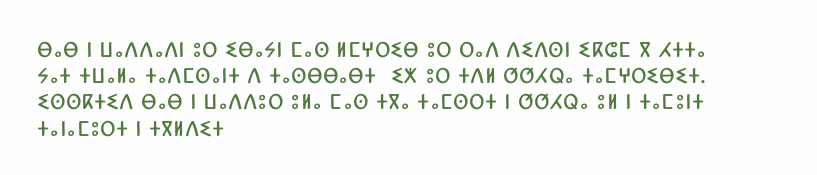ⴱⴰⴱ ⵏ ⵡⴰⴷⴷⴰⴷⵏ ⵓⵔ ⵉⴱⴰⵢⵏ ⵎⴰⵙ ⵍⵎⵖⵔⵉⴱ ⵓⵔ ⵔⴰⴷ ⴷⵉⴷⵙⵏ ⵉⴽⵛⵎ ⴳ ⵃⵜⵜⴰ ⵢⴰⵜ ⵜⵡⴰⵍⴰ ⵜⴰⴷⵎⵙⴰⵏⵜ ⴷ ⵜⴰⵙⴱⴱⴰⴱⵜ  ⵉⵅ ⵓⵔ ⵜⴷⵍ ⵚⵚⵃⵕⴰ ⵜⴰⵎⵖⵔⵉⴱⵉⵜ.
ⵉⵙⵙⴽⵜⵉⴷ ⴱⴰⴱ ⵏ ⵡⴰⴷⴷⵓⵔ ⵓⵍⴰ ⵎⴰⵙ ⵜⴳⴰ ⵜⴰⵎⵙⵔⵜ ⵏ ⵚⵚⵃⵕⴰ ⵓⵍ ⵏ ⵜⴰⵎⵓⵏⵜ ⵜⴰⵏⴰⵎⵓⵔⵜ ⵏ ⵜⴳⵍⴷⵉⵜ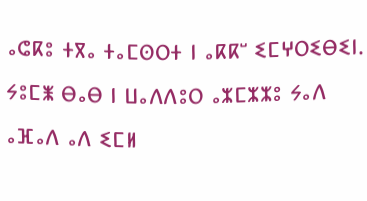ⴰⵛⴽⵓ ⵜⴳⴰ ⵜⴰⵎⵙⵔⵜ ⵏ ⴰⴽⴽⵯ ⵉⵎⵖⵔⵉⴱⵉⵏ.
ⵢⵓⵎⵥ ⴱⴰⴱ ⵏ ⵡⴰⴷⴷⵓⵔ ⴰⵣⵎⵣⵣⵓ ⵢⴰⴷ ⴰⴼⴰⴷ ⴰⴷ ⵉⵎⵍ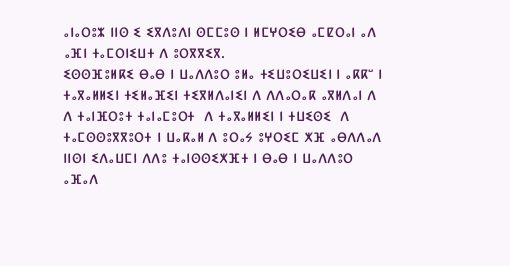ⴰⵏⴰⵔⵓⵣ ⵏⵏⵙ ⵉ ⵉⴳⴷⵓⴷⵏ ⵙⵎⵎⵓⵙ ⵏ ⵍⵎⵖⵔⵉⴱ ⴰⵎⵇⵔⴰⵏ ⴰⴷ ⴰⴼⵏ ⵜⴰⵎⵔⵏⵉⵡⵜ ⴷ ⵓⵔⴳⴳⵉⴳ.
ⵉⵙⵙⴼⵓⵍⴽⵉ ⴱⴰⴱ ⵏ ⵡⴰⴷⴷⵓⵔ ⵓⵍⴰ ⵜⵉⵡⵓⵔⵉⵡⵉⵏ ⵏ ⴰⴽⴽⵯ ⵏ ⵜⴰⴳⴰⵍⵍⵉⵏ ⵜⵉⵍⴰⴼⵉⵏ ⵜⵉⴳⵍⴷⴰⵏⵉⵏ ⴷ ⴷⴷⴰⵔⴰⴽ ⴰⴳⵍⴷⴰⵏ ⴷ   ⴷ ⵜⴰⵏⴼⵔⵓⵜ ⵜⴰⵏⴰⵎⵓⵔⵜ  ⴷ ⵜⴰⴳⴰⵍⵍⵉⵏ ⵏ ⵜⵡⵉⵙⵉ  ⴷ ⵜⴰⵎⵙⵙⵓⴳⴳⵓⵔⵜ ⵏ ⵡⴰⴽⴰⵍ ⴷ ⵓⵔⴰⵢ ⵓⵖⵔⵉⵎ ⵅⴼ ⴰⴱⴷⴷⴰⴷ ⵏⵏⵙⵏ ⵉⴷⴰⵡⵎⵏ ⴷⴷⵓ ⵜⴰⵏⵙⵙⵉⵅⴼⵜ ⵏ ⴱⴰⴱ ⵏ ⵡⴰⴷⴷⵓⵔ ⴰⴼⴰⴷ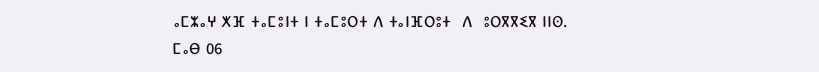ⴰⵎⵣⴰⵖ ⵅⴼ ⵜⴰⵎⵓⵏⵜ ⵏ ⵜⴰⵎⵓⵔⵜ ⴷ ⵜⴰⵏⴼⵔⵓⵜ  ⴷ  ⵓⵔⴳⴳⵉⴳ ⵏⵏⵙ.
ⵎⴰⴱ 06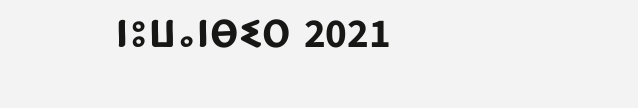ⵏⵓⵡⴰⵏⴱⵉⵔ 2021